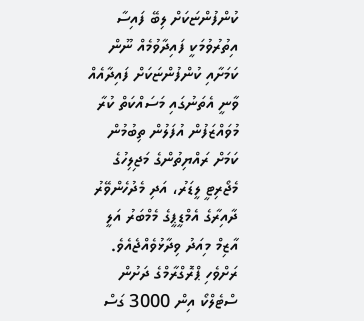ކުންފުންޏަކަށް ލިބޭ ފައިސާ އިތުރުވުމަކީ ފައިދާވުމެއް ނޫން ކަމަށާއި ކުންފުންޏަކަށް ފައިދާއެއް ވާނީ އެތަނުގައި މަސައްކަތް ކުރާ މުވައްޒަފުން އުފަލުން ތިބުމުން ކަމަށް ރައްޔިތުންގެ މަޖިލިހުގެ މެޖޯރިޓީ ލީޑަރު، އަދި މެދުހެންވޭރު ދާއިރާގެ އެމްޑީޕީގެ މެމްބަރު އަލީ އާޒިމް މިއަދު ވިދާޅުވެއްޖެއެވެ.
ރަށްވެހި ޕްރޮގްރާމްގެ ދަށުން ސްޓެލްކޯ އިން 3000 ގަސް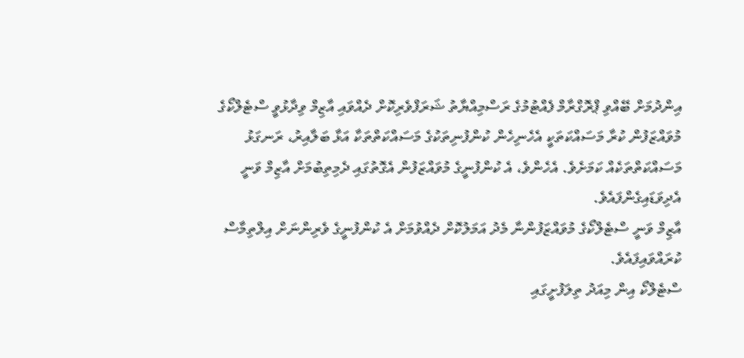އިންދުމަށް ބޭއްވި ޕްރޮގްރާމް ފެއްޓުމުގެ ރަސްމިއްޔާތު ޝަރަފްވެރިކޮށް ދެއްވައި އާޒިމް ވިދާޅުވީ ސްޓެލްކޯގެ މުވައްޒަފުން ކުރާ މަސައްކަތަކީ އެހެނިހެން ކުންފުނިތަކުގެ މަސައްކަތްތަކާ އަޅާ ބަލާއިރު، ރަނގަޅު މަސައްކަތްތަކެއް ކަމަށެވެ. އެހެންވެ، އެ ކުންފުނީގެ މުވައްޒަފުން އެގޮތުގައި ދެމިތިބުމަށް އާޒިމް ވަނީ އެދިވަޑައިގެންފައެވެ.
އާޒިމް ވަނީ ސްޓެލްކޯގެ މުވައްޒަފުންނާ މެދު އަމަލުކޮށް ދެއްވުމަށް އެ ކުންފުނީގެ ވެރިންނަށް އިލްތިމާސް ކުރައްވައިފައެވެ.
ސްޓެލްކޯ އިން މިއަދު ތިލަފުށީގައި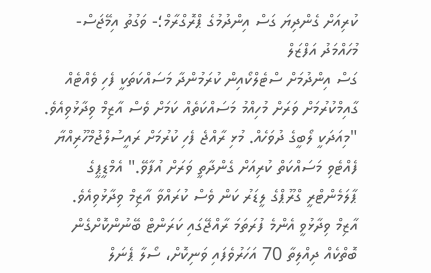ކުރިއަށް ގެންދިޔަ ގަސް އިންދުމުގެ ޕްރޮގްރާމް؛- ވަގުތު އިމޭޖަސް- މުހައްމަދު އަފްޒަލް
ގަސް އިންދުމަށް ސްޓެލްކޯއިން ކުރަމުންދާ މަސައްކަތަކީ ފެހި ވެއްޓެއް ގާއިމްކުރުމަށް ވަރަށް މުހިއްމު މަސައްކަތެއް ކަމަށް ވެސް އާޒިމް ވިދާޅުވިއެވެ.
"މިއަދަކީ ލޯބީގެ ދުވަހެއް. މުޅި ރާއްޖެ ފެހި ކުރުމަށް ރައީސުލްޖުމްހޫރިއްޔާ ފެއްޓެވި މަސައްކަތް ކުރިއަށް ގެންދާތީ ވަރަށް އުފާވޭ." އެމްޑީޕީގެ ޕާލަމެންޓްރީ ގްރޫޕްގެ ލީޑަރު ކަން ވެސް ކުރައްވާ އާޒިމް ވިދާޅުވިއެވެ.
އާޒިމް ވިދާޅުވީ އެންމެ ފުރަތަމަ ރާއްޖޭގައި ކަރަންޓް ބޭނުންކޮށްގެން ބޮތްކެއް ދިއްލިތާ 70 އަހަރުވެފައި ވަނިކޮށް، ސޯލާ ޕެނަލް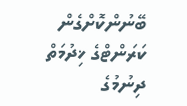ބޭނުންކޮށްގެން ކަރަންޓްގެ ޚިދުމަތް ދިނުމުގެ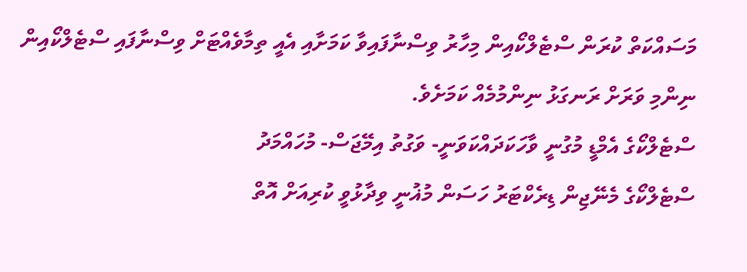މަސައްކަތް ކުރަން ސްޓެލްކޯއިން މިހާރު ވިސްނާފައިވާ ކަމަށާއި އެއީ ތިމާވެއްޓަށް ވިސްނާފައި ސްޓެލްކޯއިން ނިންމި ވަރަށް ރަނގަޅު ނިންމުމެއް ކަމަށެވެ.
ސްޓެލްކޯގެ އެމްޑީ މުގުނީ ވާހަކަދައްކަވަނީ- ވަގުތު އިމޭޖަސް- މުހައްމަދު
ސްޓެލްކޯގެ މެނޭޖިން ޑިރެކްޓަރު ހަސަން މުޣުނީ ވިދާޅުވީ ކުރިއަށް އޮތް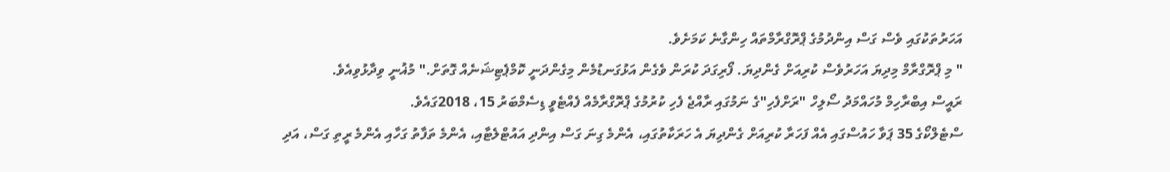އަހަރުތަކުގައި ވެސް ގަސް އިންދުމުގެ ޕްރޮގްރާމްތައް ހިންގާނެ ކަމަށެވެ.
" މި ޕްރޮގްރާމް މިދިޔަ އަހަރުވެސް ކުރިއަށް ގެންދިޔަ. ފޯރިގަދަ ކުރަން ވެގެން އަޅުގަނޑުމެން މިގެންދަނީ ކޮމްޕެޓިޝަނެއް ގޮތަށް." މުޣުނީ ވިދާޅުވިއެވެ.
ރައީސް އިބްރާހިމް މުހައްމަދު ސޯލިހް "ރަށްފެހި"ގެ ނަމުގައި ރާއްޖެ ފެހި ކުރުމުގެ ޕްރޮގްރާމެއް ފެއްޓެވީ ޑިސެމްބަރު 15، 2018ގައެވެ.
ސްޓެލްކޯގެ 35 ޕަވާ ހައުސްގައި އެއް ފަހަރާ ކުރިއަށް ގެންދިޔަ އެ ހަރަކާތުގައި، އެންމެ ގިނަ ގަސް އިންދި އައުޓްލެޓާއި، އެންމެ ތަފާތު ގަހާއި އެންމެ ރީތި ގަސް، އަދި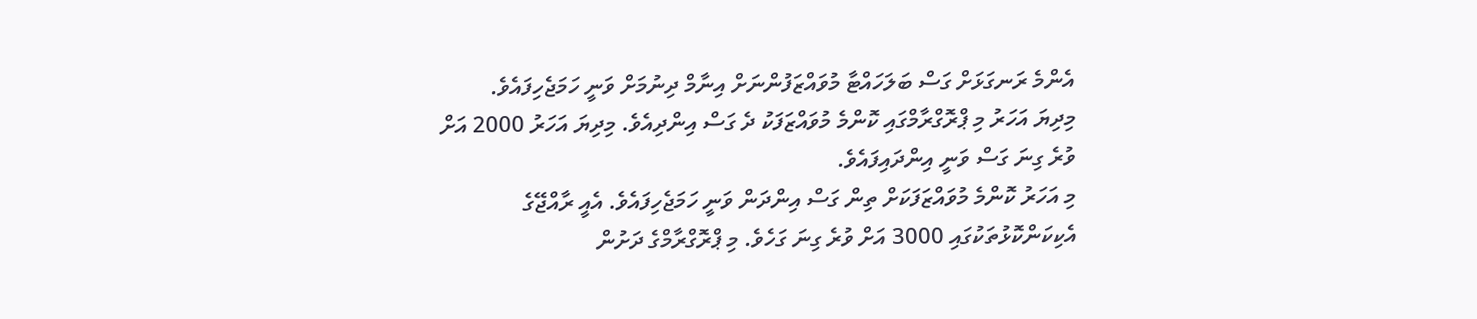އެންމެ ރަނގަޅަށް ގަސް ބަލަހައްޓާ މުވައްޒަފުންނަށް އިނާމް ދިނުމަށް ވަނީ ހަމަޖެހިފައެވެ.
މިދިޔަ އަހަރު މި ޕްރޮގްރާމްގައި ކޮންމެ މުވައްޒަފަކު ދެ ގަސް އިންދިއެވެ. މިދިޔަ އަހަރު 2000 އަށް ވުރެ ގިނަ ގަސް ވަނީ އިންދައިފައެވެ.
މި އަހަރު ކޮންމެ މުވައްޒަފަކަށް ތިން ގަސް އިންދަން ވަނީ ހަމަޖެހިފައެވެ. އެއީ ރާއްޖޭގެ އެކިކަންކޮޅުތަކުގައި 3000 އަށް ވުރެ ގިނަ ގަހެވެ. މި ޕްރޮގްރާމްގެ ދަށުން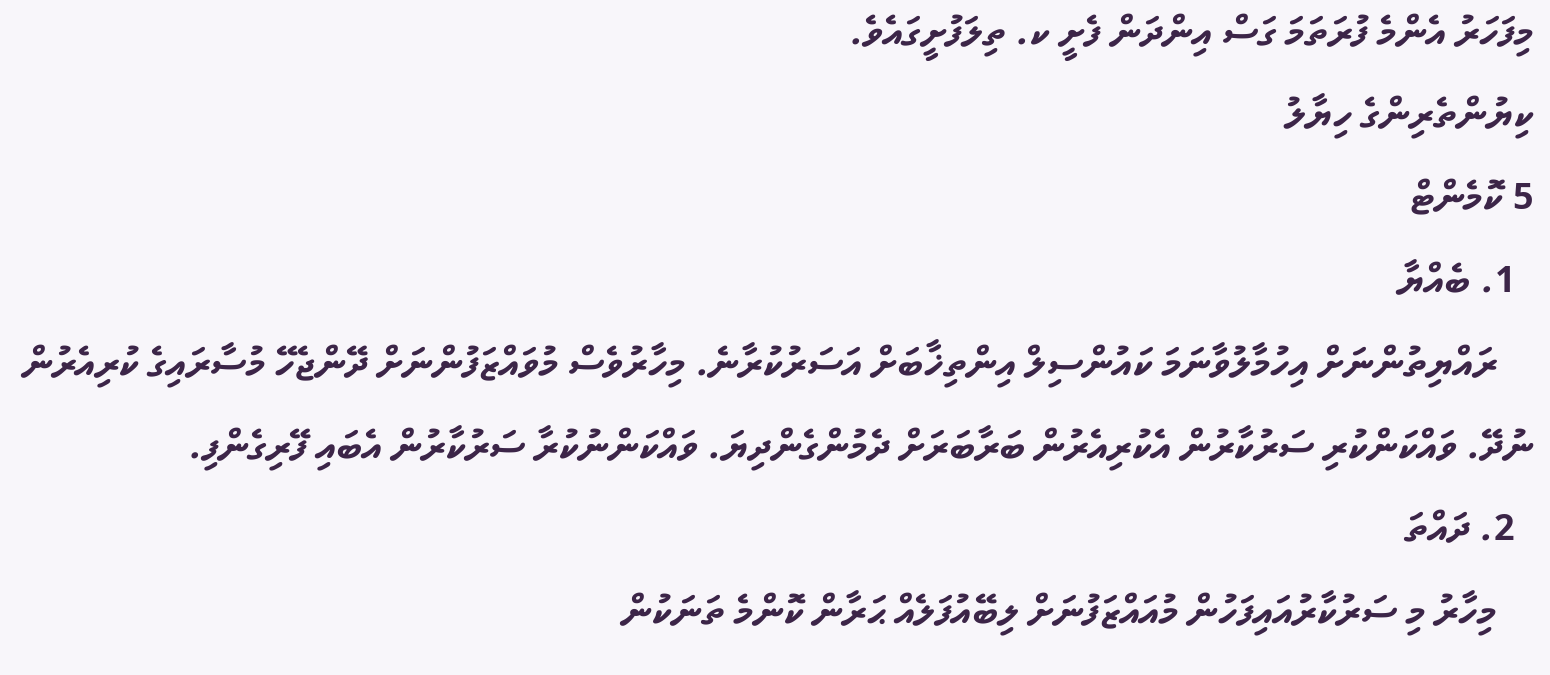މިފަހަރު އެންމެ ފުރަތަމަ ގަސް އިންދަން ފެށީ ކ. ތިލަފުށީގައެވެ.
ކިޔުންތެރިންގެ ހިޔާލު
5 ކޮމެންޓް
  1. ބެއްޔާ
    ރައްޔިތުންނަށް އިހުމާލުވާނަމަ ކައުންސިލް އިންތިޚާބަށް އަސަރުކުރާނެ. މިހާރުވެސް މުވައްޒަފުންނަށް ދޭންޖެހޭ މުސާރައިގެ ކުރިއެރުން ނުދޭ. ވައްކަންކުރި ސަރުކާރުން އެކުރިއެރުން ބަރާބަރަށް ދެމުންގެންދިޔަ. ވައްކަންނުކުރާ ސަރުކާރުން އެބައި ފޭރިގެންފި.
  2. ދައްތަ
    މިހާރު މި ސަރުކާރުއައިފަހުން މުއައްޒަފުނަށް ލިބޭއުފަލެއް ޙަރާން ކޮންމެ ތަނަކުން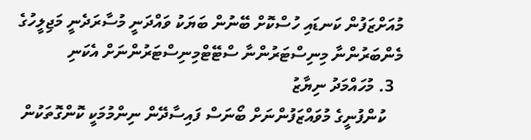މުއަށްޒަފުން ކަނޑައި ހުސްކޮށް ބޭނުން ބަޔަކު ވައްދަނީ މުސާރަދެނީ މަޖިލީހުގެ މެންބަރުންނާ މިނިސްޓަރުންނާ ސްޓޭޓްމިނިސްޓަރުންނަށް އެކަނި
  3. މުހައްމަދު ނިޔާޒު
    ކުންފުނީގެ މުވައްޒަފުންނަށް ބޯނަސް ފައިސާދޭން ނިންމުމަކީ ކޮންގޮތަކުން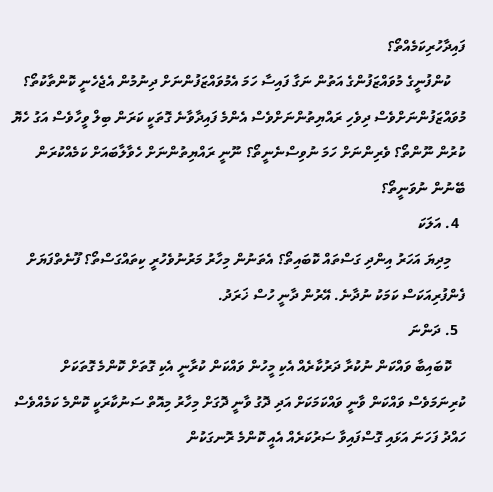ފައިދާހުރިކަމެއްތޯ؟
    ކުންފުނީގެ މުވައްޒަފުންގެ އަތުން ނަގާ ފައިސާ ހަމަ އެމުވައްޒަފުންނަށް ދިނުމުން އެޖެހެނީ ކޮންތާކުތޯ؟ މުވައްޒަފުންނަށްވެސް ދިވެހި ރައްޔިތުންނަށްވެސް އެންމެ ފައިދާވާނެ ގޮތަކީ ކަރަން ބިލް ވީހާވެސް އަގު ހެޔޮ ކުރުން ނޫންތޯ؟ ވެރިންނަށް ހަމަ ނުވިސްނެނީތޯ؟ ނޫނީ ރައްޔިތުންނަށް ހެވާލާބައަށް ކަމެއްކުރަން ބޭނުން ނުވަނީތޯ؟
  4. އަލަކަ
    މިދިޔަ އަހަރު އިންދި ގަސްތައް ކޮބައިތޯ؟ އެތަނުން މިހާރު މަރުނުވެހުރީ ކިތައްގަސްތޯ؟ ފޫނެތްފަޔަށް ފެންފުރިއަކަސް ކަމަކު ނުދާނެ. އޭރުން ދާނީ ހުސް ޚަރަދު.
  5. ދަންނަ
    ކޮބައިބާ ވައްކަން ނުކުރާ ދަރުކާރެއް އެކި މީހުން ވައްކަން ކުރާނީ އެކި ގޮތަށް ކޮންމެ ގޮތަކަށް ކުރިނަމަވެސް ވައްކަން ވާނީ ވައްކަމަކަށް އަދި ދޮގު ވާނީ ދޮގަށް މިހާރު މިއޮތް ސަނުކާރަކީ ކޮންމެ ކަމެއްވެސް ހައްދު ފަހަނަ އަޅައި ގޮސްފައިވާ ސަރުކަރެއް އެއީ ކޮންމެ ރޮނގަކުން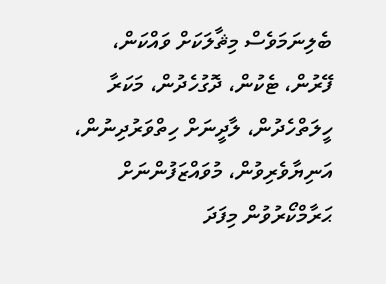ބެލިނަމަވެސް މިޘާލަކަށް ވައްކަން، ފޭރުން، ޓެކުން، ދޮގުހެދުން، މަކަރާ ހީލަތްހެދުން، ލާދީނަށް ހިތްވަރުދިނުން، އަނިޔާވެރިވުން، މުވައްޒަފުންނަށް ޙަރާމްކޯރުވުން މިފަދަ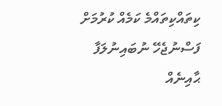ކިތައްކިތައްމެ ކަމެއް ކުރުމަށް ފަސްނުޖެހޭ ނުބައިނުލަފާ ޙާއިނެއް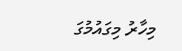މިހާރު މިގައުމުގަ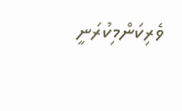ވެރިކަންމިކުރަނީ